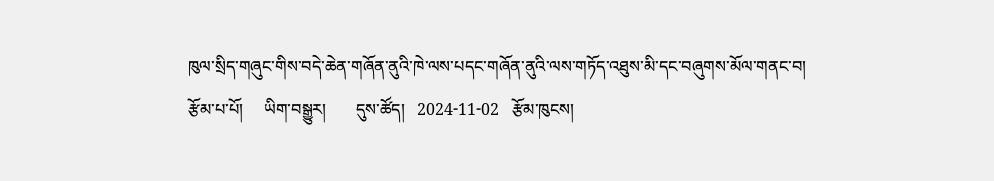ཁུལ་སྲིད་གཞུང་གིས་བདེ་ཆེན་གཞོན་ནུའི་ཁེ་ལས་པདང་གཞོན་ནུའི་ལས་གཏོད་འཐུས་མི་དང་བཞུགས་མོལ་གནང་བ།
རྩོམ་པ་པོ།     ཡིག་བསྒྱུར།       དུས་ཚོད།   2024-11-02   རྩོམ་ཁུངས།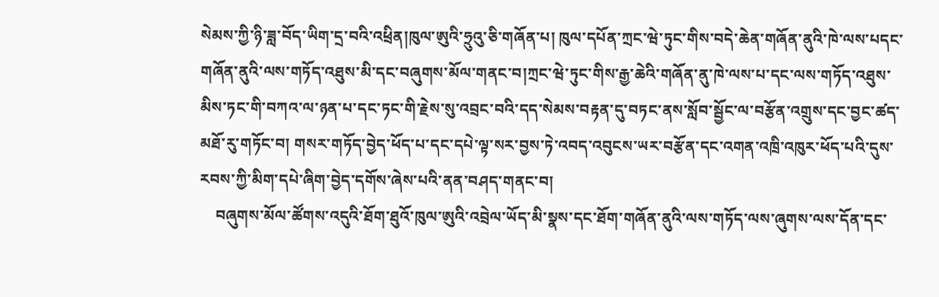སེམས་ཀྱི་ཉི་ཟླ་བོད་ཡིག་དྲ་བའི་འཕྲིན།ཁུལ་ཨུའི་ཧྲུའུ་ཅི་གཞོན་པ། ཁུལ་དཔོན་ཀྲང་ཝེ་ཏུང་གིས་བདེ་ཆེན་གཞོན་ནུའི་ཁེ་ལས་པདང་གཞོན་ནུའི་ལས་གཏོད་འཐུས་མི་དང་བཞུགས་མོལ་གནང་བ།ཀྲང་ཝེ་ཏུང་གིས་རྒྱ་ཆེའི་གཞོན་ནུ་ཁེ་ལས་པ་དང་ལས་གཏོད་འཐུས་མིས་ཏང་གི་བཀའ་ལ་ཉན་པ་དང་ཏང་གི་རྗེས་སུ་འབྲང་བའི་དད་སེམས་བརྟན་དུ་བཏང་ནས་སློབ་སྦྱོང་ལ་བརྩོན་འགྲུས་དང་བྱང་ཚད་མཐོ་རུ་གཏོང་བ། གསར་གཏོད་བྱེད་ཕོད་པ་དང་དཔེ་ལྟ་སར་བྱས་ཏེ་འབད་འབུངས་ཡར་བརྩོན་དང་འགན་འཁྲི་འཁུར་ཕོད་པའི་དུས་རབས་ཀྱི་མིག་དཔེ་ཞིག་བྱེད་དགོས་ཞེས་པའི་ནན་བཤད་གནང་བ།
    བཞུགས་མོལ་ཚོགས་འདུའི་ཐོག་ཐུའོ་ཁུལ་ཨུའི་འབྲེལ་ཡོད་མི་སྣས་དང་ཐོག་གཞོན་ནུའི་ལས་གཏོད་ལས་ཞུགས་ལས་དོན་དང་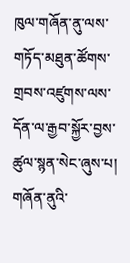ཁུལ་གཞོན་ནུ་ལས་གཏོད་མཐུན་ཚོགས་གྲབས་འཛུགས་ལས་དོན་ལ་རྒྱབ་སྐྱོར་བྱས་ཚུལ་སྙན་སེང་ཞུས་པ། གཞོན་ནུའི་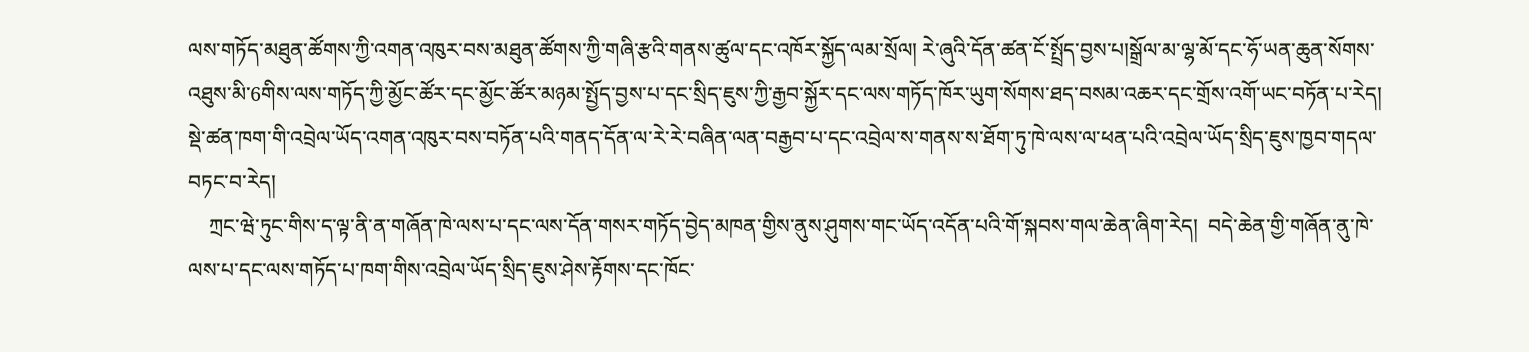ལས་གཏོད་མཐུན་ཚོགས་ཀྱི་འགན་འཁུར་བས་མཐུན་ཚོགས་ཀྱི་གཞི་རྩའི་གནས་ཚུལ་དང་འཁོར་སྐྱོད་ལམ་སྲོལ། རེ་ཞུའི་དོན་ཚན་ངོ་སྤྲོད་བྱས་པ།སྒྲོལ་མ་ལྷ་མོ་དང་ཧོ་ཡན་ཆུན་སོགས་འཐུས་མི་6གིས་ལས་གཏོད་ཀྱི་མྱོང་ཚོར་དང་མྱོང་ཚོར་མཉམ་སྤྱོད་བྱས་པ་དང་སྲིད་ཇུས་ཀྱི་རྒྱབ་སྐྱོར་དང་ལས་གཏོད་ཁོར་ཡུག་སོགས་ཐད་བསམ་འཆར་དང་གྲོས་འགོ་ཡང་བཏོན་པ་རེད། སྡེ་ཚན་ཁག་གི་འབྲེལ་ཡོད་འགན་འཁུར་བས་བཏོན་པའི་གནད་དོན་ལ་རེ་རེ་བཞིན་ལན་བརྒྱབ་པ་དང་འབྲེལ་ས་གནས་ས་ཐོག་ཏུ་ཁེ་ལས་ལ་ཕན་པའི་འབྲེལ་ཡོད་སྲིད་ཇུས་ཁྱབ་གདལ་བཏང་བ་རེད།
    ཀྲང་ཝེ་ཏུང་གིས་ད་ལྟ་ནི་ན་གཞོན་ཁེ་ལས་པ་དང་ལས་དོན་གསར་གཏོད་བྱེད་མཁན་གྱིས་ནུས་ཤུགས་གང་ཡོད་འདོན་པའི་གོ་སྐབས་གལ་ཆེན་ཞིག་རེད།  བདེ་ཆེན་གྱི་གཞོན་ནུ་ཁེ་ལས་པ་དང་ལས་གཏོད་པ་ཁག་གིས་འབྲེལ་ཡོད་སྲིད་ཇུས་ཤེས་རྟོགས་དང་ཁོང་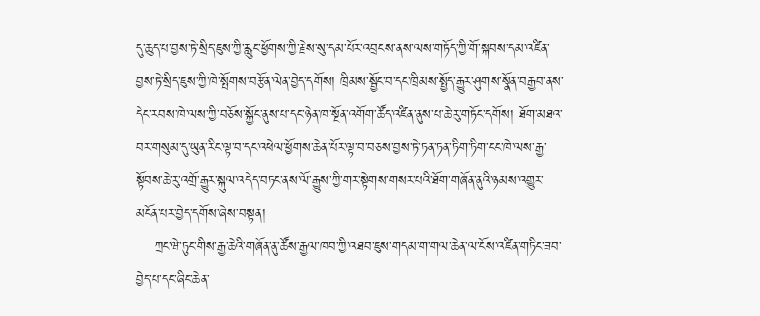དུ་ཆུད་པ་བྱས་ཏེ་སྲིད་ཇུས་ཀྱི་རླུང་ཕྱོགས་ཀྱི་རྗེས་སུ་དམ་པོར་འབྲངས་ནས་ལས་གཏོད་ཀྱི་གོ་སྐབས་དམ་འཛིན་བྱས་ཏེ་སྲིད་ཇུས་ཀྱི་ཁེ་སྤོགས་བརྩོན་ལེན་བྱེད་དགོས། ཁྲིམས་སྦྱོང་བ་དང་ཁྲིམས་སྤྱོད་རྒྱུར་ཤུགས་སྣོན་བརྒྱབ་ནས་དེང་རབས་ཁེ་ལས་ཀྱི་བཅོས་སྐྱོང་ནུས་པ་དང་ཉེན་ཁ་སྔོན་འགོག་ཚོད་འཛིན་ནུས་པ་ཆེ་རུ་གཏོང་དགོས། ཐོག་མཐའ་བར་གསུམ་དུ་ཡུན་རིང་ལྟ་བ་དང་འཕེལ་ཕྱོགས་ཆེན་པོར་ལྟ་བ་བཅས་བྱས་ཏེ་ཏན་ཏན་ཏིག་ཏིག་ངང་ཁེ་ལས་རྒྱ་སྟོབས་ཆེ་རུ་འགྲོ་རྒྱུར་སྐུལ་འདེད་བཏང་ནས་ལོ་རྒྱུས་ཀྱི་གར་སྟེགས་གསར་པའི་ཐོག་གཞོན་ནུའི་ཉམས་འགྱུར་མངོན་པར་བྱེད་དགོས་ཞེས་བསྟན།
    ཀྲང་ཝེ་ཏུང་གིས་རྒྱ་ཆེའི་གཞོན་ནུ་ཚོས་རྒྱལ་ཁབ་ཀྱི་འཐབ་ཇུས་གདམ་ག་གལ་ཆེན་ལ་ངོས་འཛིན་གཏིང་ཟབ་བྱེད་པ་དང་ཞིང་ཆེན་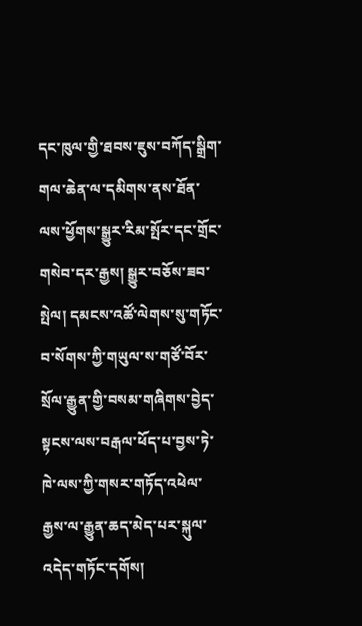དང་ཁུལ་གྱི་ཐབས་ཇུས་བཀོད་སྒྲིག་གལ་ཆེན་ལ་དམིགས་ནས་ཐོན་ལས་ཕྱོགས་སྒྱུར་རིམ་སྤོར་དང་གྲོང་གསེབ་དར་རྒྱས། སྒྱུར་བཅོས་ཟབ་སྤེལ། དམངས་འཚོ་ལེགས་སུ་གཏོང་བ་སོགས་ཀྱི་གཡུལ་ས་གཙོ་བོར་སྲོལ་རྒྱུན་གྱི་བསམ་གཞིགས་བྱེད་སྟངས་ལས་བརྒལ་ཕོད་པ་བྱས་ཏེ་ཁེ་ལས་ཀྱི་གསར་གཏོད་འཕེལ་རྒྱས་ལ་རྒྱུན་ཆད་མེད་པར་སྐུལ་འདེད་གཏོང་དགོས།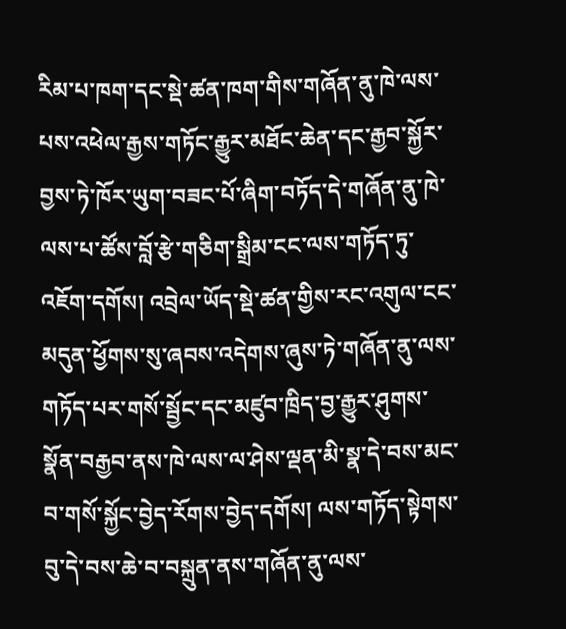རིམ་པ་ཁག་དང་སྡེ་ཚན་ཁག་གིས་གཞོན་ནུ་ཁེ་ལས་པས་འཕེལ་རྒྱས་གཏོང་རྒྱུར་མཐོང་ཆེན་དང་རྒྱབ་སྐྱོར་བྱས་ཏེ་ཁོར་ཡུག་བཟང་པོ་ཞིག་བཏོད་དེ་གཞོན་ནུ་ཁེ་ལས་པ་ཚོས་བློ་རྩེ་གཅིག་སྒྲིམ་ངང་ལས་གཏོད་ཏུ་འཇོག་དགོས། འབྲེལ་ཡོད་སྡེ་ཚན་གྱིས་རང་འགུལ་ངང་མདུན་ཕྱོགས་སུ་ཞབས་འདེགས་ཞུས་ཏེ་གཞོན་ནུ་ལས་གཏོད་པར་གསོ་སྦྱོང་དང་མཛུབ་ཁྲིད་བྱ་རྒྱུར་ཤུགས་སྣོན་བརྒྱབ་ནས་ཁེ་ལས་ལ་ཤེས་ལྡན་མི་སྣ་དེ་བས་མང་བ་གསོ་སྐྱོང་བྱེད་རོགས་བྱེད་དགོས། ལས་གཏོད་སྟེགས་བུ་དེ་བས་ཆེ་བ་བསྐྲུན་ནས་གཞོན་ནུ་ལས་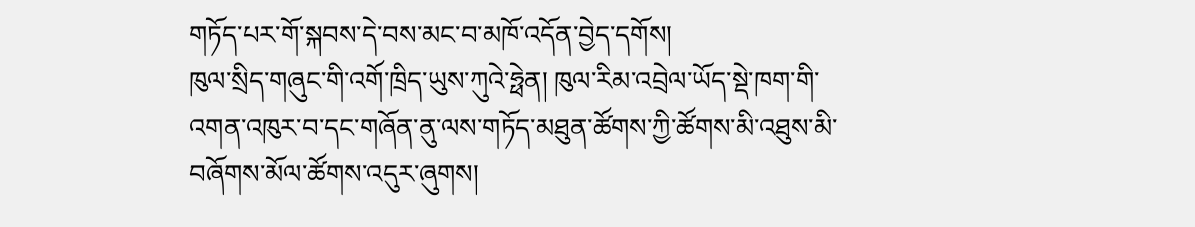གཏོད་པར་གོ་སྐབས་དེ་བས་མང་བ་མཁོ་འདོན་བྱེད་དགོས།
ཁུལ་སྲིད་གཞུང་གི་འགོ་ཁྲིད་ཡུས་ཀུའེ་ཧྥེན། ཁུལ་རིམ་འབྲེལ་ཡོད་སྡེ་ཁག་གི་འགན་འཁུར་བ་དང་གཞོན་ནུ་ལས་གཏོད་མཐུན་ཚོགས་ཀྱི་ཚོགས་མི་འཐུས་མི་བཞོགས་མོལ་ཚོགས་འདུར་ཞུགས།